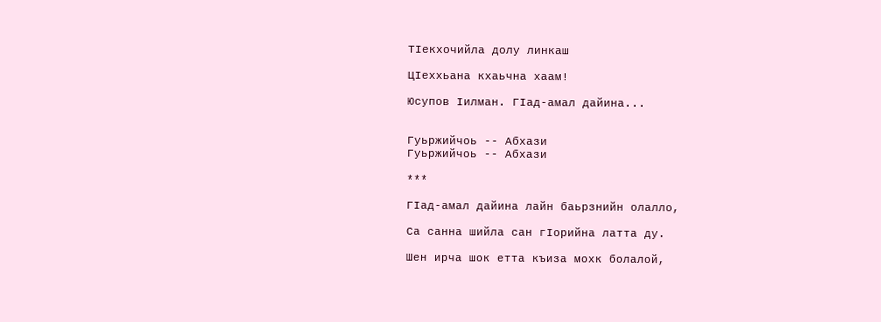ТIекхочийла долу линкаш

ЦIеххьана кхаьчна хаам!

Юсупов Iилман. ГIад-амал дайина...


Гуьржийчоь -- Абхази
Гуьржийчоь -- Абхази

***

ГIад-амал дайина лайн баьрзнийн олалло,

Са санна шийла сан гIорийна латта ду.

Шен ирча шок етта къиза мохк болалой,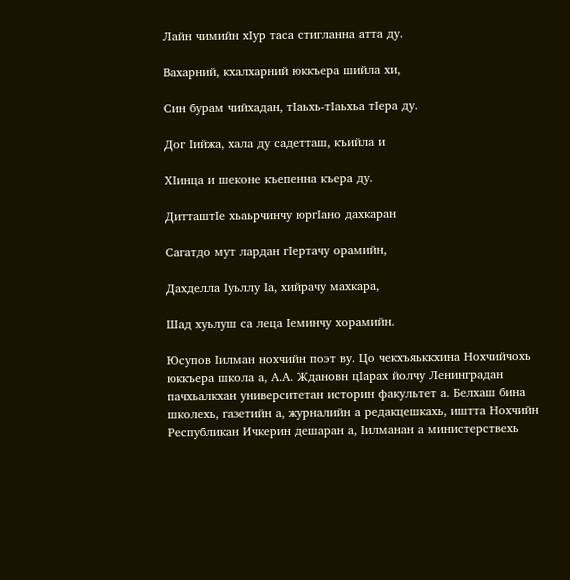Лайн чимийн хIур таса стигланна атта ду.

Вахарний, кхалхарний юккъера шийла хи,

Син бурам чийхадан, тIаьхь-тIаьхьа тIера ду.

Дог Iийжа, хала ду садетташ, къийла и

ХIинца и шеконе къепенна къера ду.

ДитташтIе хьаьрчинчу юргIано дахкаран

Сагатдо мут лардан гIертачу орамийн,

Дахделла Iуьллу Iа, хийрачу махкара,

Шад хуьлуш са леца Iеминчу хорамийн.

Юсупов Iилман нохчийн поэт ву. Цо чекхъяьккхина Нохчийчохь юккъера школа а, А.А. Ждановн цIарах йолчу Ленинградан пачхьалкхан университетан историн факультет а. Белхаш бина школехь, газетийн а, журналийн а редакцешкахь, иштта Нохчийн Республикан Ичкерин дешаран а, Iилманан а министерствехь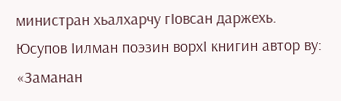министран хьалхарчу гIовсан даржехь. Юсупов Iилман поэзин ворхI книгин автор ву: «Заманан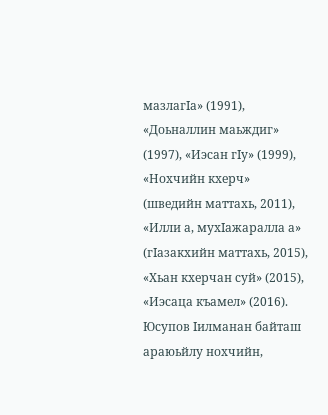мазлагIа» (1991), «Доьналлин маьждиг» (1997), «Иэсан гIу» (1999), «Нохчийн кхерч» (шведийн маттахь, 2011), «Илли а, мухIажаралла а» (гIазакхийн маттахь, 2015), «Хьан кхерчан суй» (2015), «Иэсаца къамел» (2016). Юсупов Iилманан байташ араюьйлу нохчийн,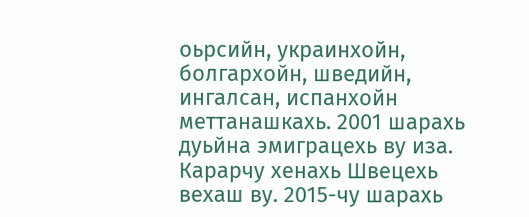оьрсийн, украинхойн, болгархойн, шведийн, ингалсан, испанхойн меттанашкахь. 2001 шарахь дуьйна эмиграцехь ву иза. Карарчу хенахь Швецехь вехаш ву. 2015-чу шарахь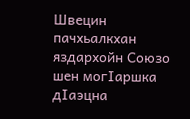Швецин пачхьалкхан яздархойн Союзо шен могIаршка дIаэцна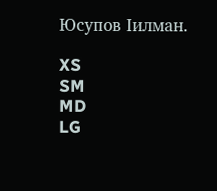Юсупов Iилман.

XS
SM
MD
LG